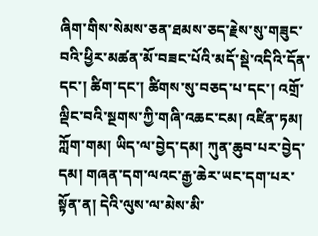ཞིག་གིས་སེམས་ཅན་ཐམས་ཅད་རྗེས་སུ་གཟུང་བའི་ཕྱིར་མཚན་མོ་བཟང་པོའི་མདོ་སྡེ་འདིའི་དོན་དང་། ཚིག་དང་། ཚིགས་སུ་བཅད་པ་དང་། འགྲོ་ལྡིང་བའི་སྔགས་ཀྱི་གཞི་འཆང་ངམ། འཛིན་ཏམ། ཀློག་གམ། ཡིད་ལ་བྱེད་དམ། ཀུན་ཆུབ་པར་བྱེད་དམ། གཞན་དག་ལའང་རྒྱ་ཆེར་ཡང་དག་པར་སྟོན་ན། དེའི་ལུས་ལ་མེས་མི་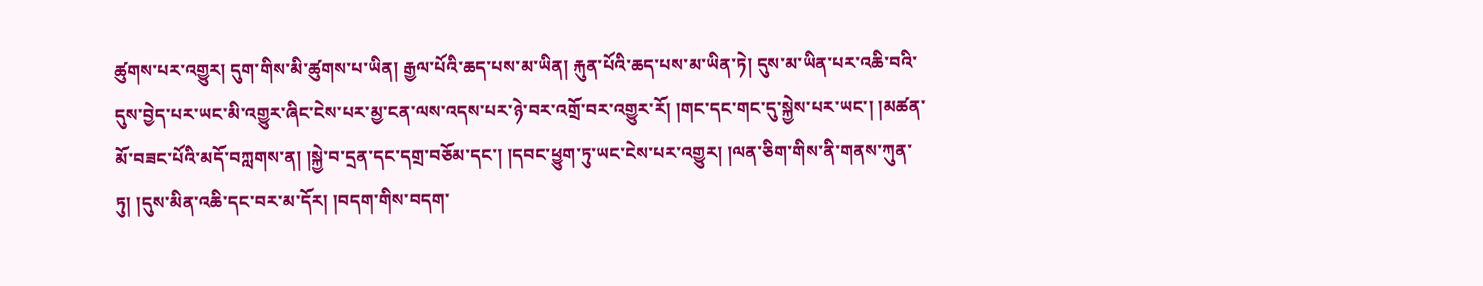ཚུགས་པར་འགྱུར། དུག་གིས་མི་ཚུགས་པ་ཡིན། རྒྱལ་པོའི་ཆད་པས་མ་ཡིན། རྐུན་པོའི་ཆད་པས་མ་ཡིན་ཏེ། དུས་མ་ཡིན་པར་འཆི་བའི་དུས་བྱེད་པར་ཡང་མི་འགྱུར་ཞིང་ངེས་པར་མྱ་ངན་ལས་འདས་པར་ཉེ་བར་འགྲོ་བར་འགྱུར་རོ། །གང་དང་གང་དུ་སྐྱེས་པར་ཡང་། །མཚན་མོ་བཟང་པོའི་མདོ་བཀླགས་ན། །སྐྱེ་བ་དྲན་དང་དགྲ་བཅོམ་དང་། །དབང་ཕྱུག་ཏུ་ཡང་ངེས་པར་འགྱུར། །ལན་ཅིག་གིས་ནི་གནས་ཀུན་ཏུ། །དུས་མིན་འཆི་དང་བར་མ་དོར། །བདག་གིས་བདག་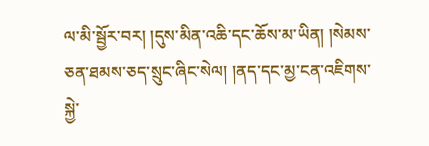ལ་མི་སྦྱོར་བར། །དུས་མིན་འཆི་དང་ཆོས་མ་ཡིན། །སེམས་ཅན་ཐམས་ཅད་སྲུང་ཞིང་སེལ། །ནད་དང་མྱ་ངན་འཇིགས་སྐྱེ་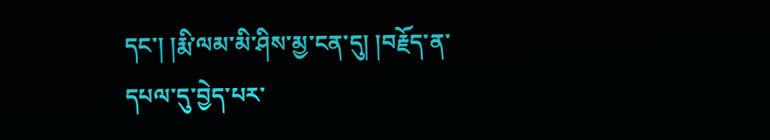དང་། །རྨི་ལམ་མི་ཤིས་མྱ་ངན་དུ། །བརྗོད་ན་དཔལ་དུ་བྱེད་པར་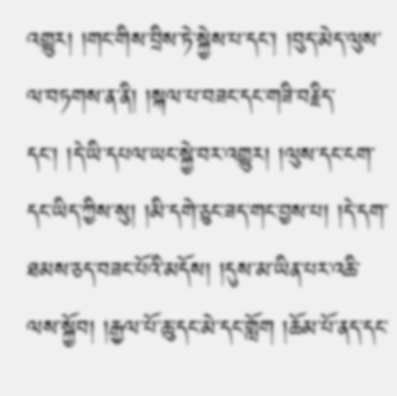འགྱུར། །གང་གིས་བྲིས་ཏེ་སྐྱེས་པ་དང་། །བུད་མེད་ལུས་ལ་བཏགས་ན་ནི། །སྐལ་པ་བཟང་དང་གཟི་བརྗིད་དང་། །དེ་ཡི་དཔལ་ཡང་སྐྱེ་བར་འགྱུར། །ལུས་དང་ངག་དང་ཡིད་ཀྱིས་སུ། །མི་དགེ་ཅུང་ཟད་གང་བྱས་པ། །དེ་དག་ཐམས་ཅད་བཟང་པོའི་མདོས། །དུས་མ་ཡིན་པར་འཆི་ལས་སྐྱོབ། །རྒྱལ་པོ་ཆུ་དང་མེ་དང་གློག །ཆོམ་པོ་ནད་དང་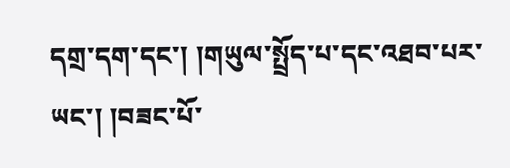དགྲ་དག་དང་། །གཡུལ་སྤྲོད་པ་དང་འཐབ་པར་ཡང་། །བཟང་པོ་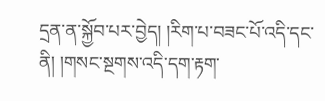དྲན་ན་སྐྱོབ་པར་བྱེད། །རིག་པ་བཟང་པོ་འདི་དང་ནི། །གསང་སྔགས་འདི་དག་རྟག་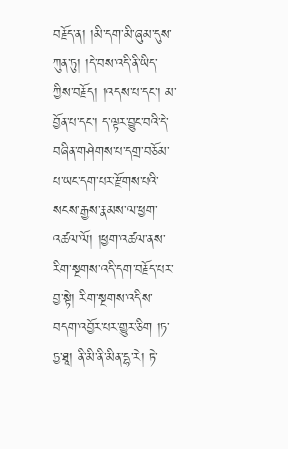བརྗོད་ན། །མི་དག་མི་ཞུམ་དུས་ཀུན་ཏུ། །དེ་བས་འདི་ནི་ཡིད་ཀྱིས་བརྗོད། །འདས་པ་དང་། མ་བྱོན་པ་དང་། ད་ལྟར་བྱུང་བའི་དེ་བཞིན་གཤེགས་པ་དགྲ་བཅོམ་པ་ཡང་དག་པར་རྫོགས་པའི་སངས་རྒྱས་རྣམས་ལ་ཕྱག་འཚལ་ལོ། །ཕྱག་འཚལ་ནས་རིག་སྔགས་འདི་དག་བརྗོད་པར་བྱ་སྟེ། རིག་སྔགས་འདིས་བདག་འབྱོར་པར་གྱུར་ཅིག །ཏ་ཏྱ་ཐཱ། ནི་མི་ནི་མིན་དྷ་རེ། ཏེ་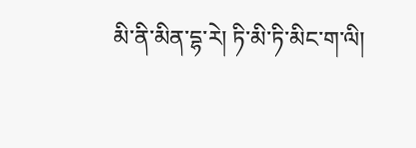མི་ནི་མིན་དྷ་རེ། ཏི་མི་ཏི་མིང་ག་ལི།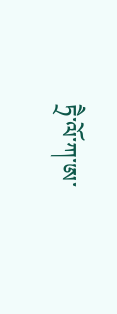ཏྲཻ་ལོ་ཀ་ཨ་